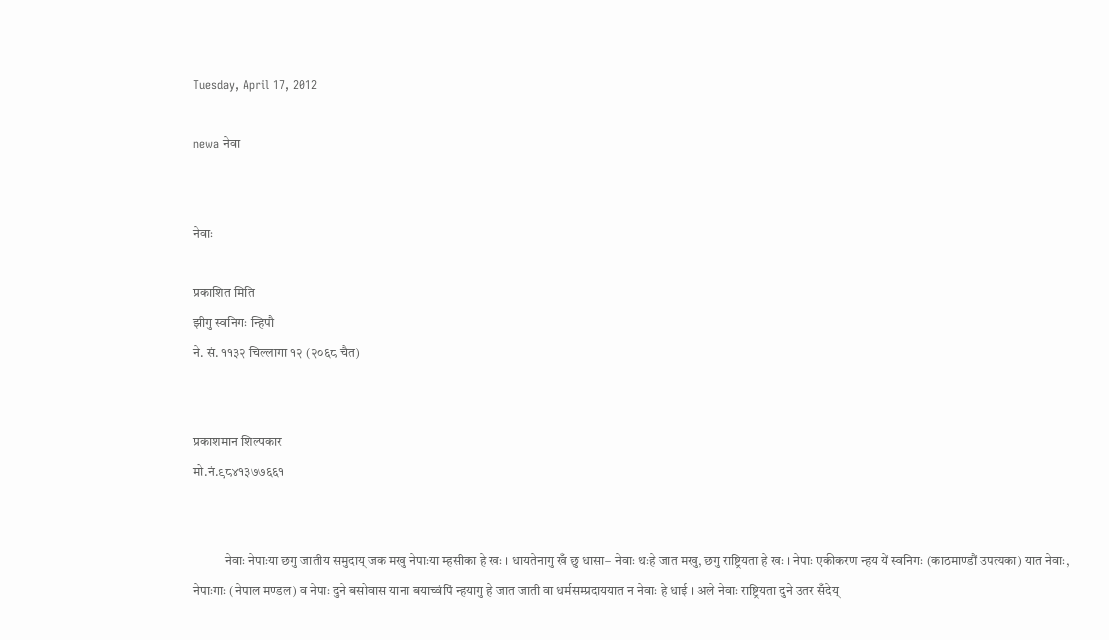Tuesday, April 17, 2012

newa नेवा


नेवाः

प्रकाशित मिति
झीगु स्वनिगः न्हिपौ
ने. सं. ११३२ चिल्लागा १२ (२०६८ चैत)


प्रकाशमान शिल्पकार
मो.नं.९८४१३७७६६१


            नेवाः नेपाःया छगु जातीय समुदाय् जक मखु नेपाःया म्हसीका हे खः । धायतेनागु खँ छु धासा– नेवाः थःहे जात मखु, छगु राष्ट्रियता हे खः । नेपाः एकीकरण न्हय यें स्वनिगः (काठमाण्डौं उपत्यका) यात नेवाः, नेपाःगाः (नेपाल मण्डल) व नेपाः दुने बसोवास याना बयाच्वंपिं न्हयागु हे जात जाती वा धर्मसम्प्रदाययात न नेवाः हे धाई । अले नेवाः राष्ट्रियता दुने उतर सँदेय्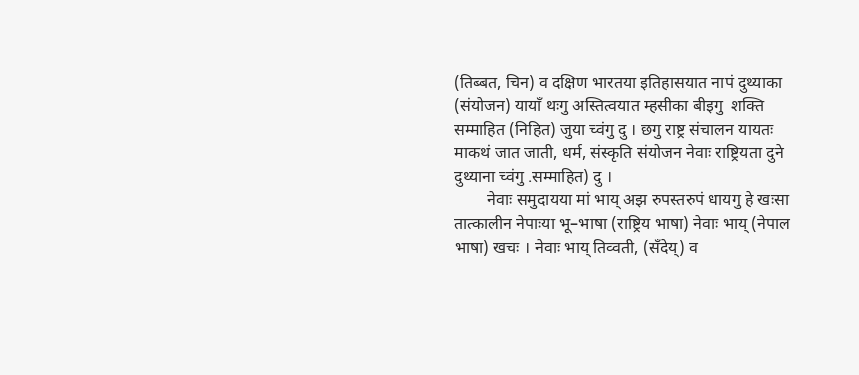(तिब्बत, चिन) व दक्षिण भारतया इतिहासयात नापं दुथ्याका  (संयोजन) यायाँ थःगु अस्तित्वयात म्हसीका बीइगु  शक्ति सम्माहित (निहित) जुया च्वंगु दु । छगु राष्ट्र संचालन यायतः माकथं जात जाती, धर्म, संस्कृति संयोजन नेवाः राष्ट्रियता दुने दुथ्याना च्वंगु .सम्माहित) दु ।
        नेवाः समुदायया मां भाय् अझ रुपस्तरुपं धायगु हे खःसा तात्कालीन नेपाःया भू–भाषा (राष्ट्रिय भाषा) नेवाः भाय् (नेपाल भाषा) खचः । नेवाः भाय् तिव्वती, (सँदेय्) व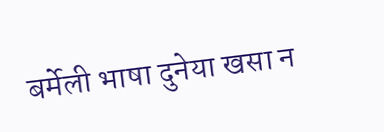बर्मेली भाषा दुनेया खसा न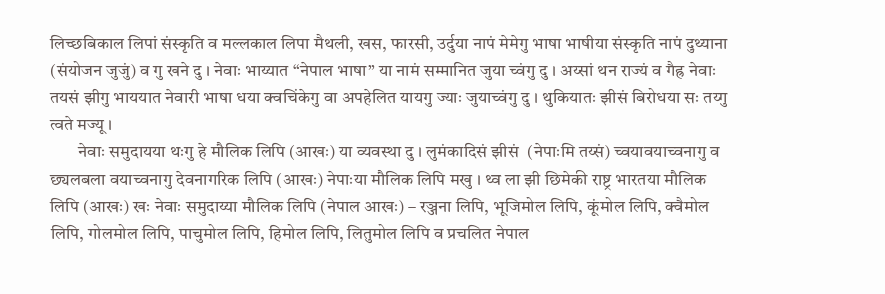लिच्छबिकाल लिपां संस्कृति व मल्लकाल लिपा मैथली, खस, फारसी, उर्दुया नापं मेमेगु भाषा भाषीया संस्कृति नापं दुथ्याना (संयोजन जुजुं) व गु खने दु । नेवाः भाय्यात “नेपाल भाषा” या नामं सम्मानित जुया च्वंगु दु । अय्सां थन राज्यं व गैह्र नेवाः तयसं झीगु भाययात नेवारी भाषा धया क्वचिंकेगु वा अपहेलित यायगु ज्याः जुयाच्वंगु दु । थुकियातः झीसं बिरोधया सः तय्गु त्वते मज्यू ।
        नेवाः समुदायया थःगु हे मौलिक लिपि (आखः) या व्यवस्था दु । लुमंकादिसं झीसं  (नेपाःमि तय्सं) च्वयावयाच्वनागु व छ्यलबला वयाच्वनागु देवनागरिक लिपि (आखः) नेपाःया मौलिक लिपि मखु । थ्व ला झी छिमेकी राष्ट्र भारतया मौलिक लिपि (आखः) खः नेवाः समुदाय्या मौलिक लिपि (नेपाल आखः) – रञ्जना लिपि, भूजिमोल लिपि, कूंमोल लिपि, क्वैमोल लिपि, गोलमोल लिपि, पाचुमोल लिपि, हिमोल लिपि, लितुमोल लिपि व प्रचलित नेपाल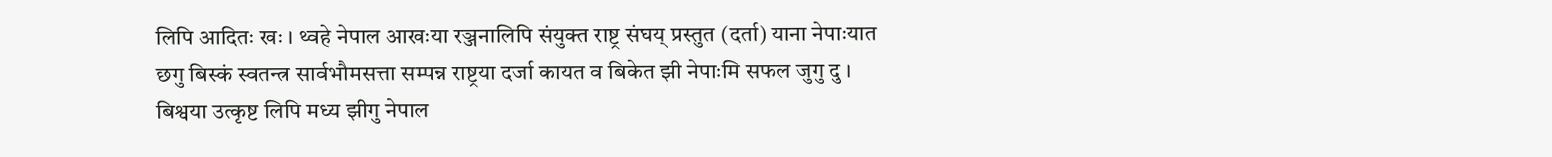लिपि आदितः खः । थ्वहे नेपाल आखःया रञ्जनालिपि संयुक्त राष्ट्र संघय् प्रस्तुत (दर्ता) याना नेपाःयात छगु बिस्कं स्वतन्त्र सार्वभौमसत्ता सम्पन्न राष्ट्रया दर्जा कायत व बिकेत झी नेपाःमि सफल जुगु दु । बिश्वया उत्कृष्ट लिपि मध्य झीगु नेपाल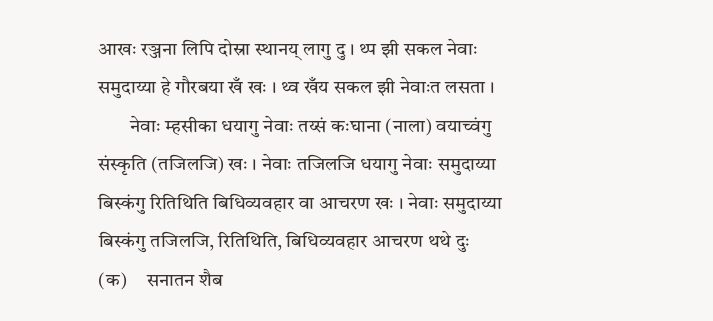आखः रञ्जना लिपि दोस्रा स्थानय् लागु दु । थ्प झी सकल नेवाः समुदाय्या हे गौरबया खँ खः । थ्व खँय सकल झी नेवाःत लसता ।
        नेवाः म्हसीका धयागु नेवाः तय्सं कःघाना (नाला) वयाच्वंगु संस्कृति (तजिलजि) खः । नेवाः तजिलजि धयागु नेवाः समुदाय्या बिस्कंगु रितिथिति बिधिव्यवहार वा आचरण खः । नेवाः समुदाय्या बिस्कंगु तजिलजि, रितिथिति, बिधिव्यवहार आचरण थथे दुः
(क)     सनातन शैब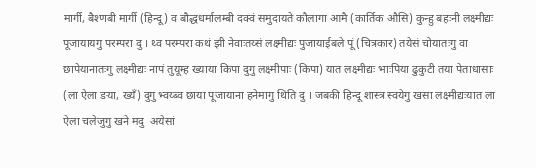मार्गी, बैश्णबी मार्गी (हिन्दू) व बौद्धधर्मालम्बी दक्वं समुदायते कौलागा आमै (कार्तिक औसि) कुन्हु बहःनी लक्ष्मीद्यः पूजायायगु परम्परा दु । थ्व परम्परा कथं झी नेवाःतय्सं लक्ष्मीद्यः पुजायाईबले पूं (चित्रकार) तयेसं चोयातःगु वा छापेयानातःगु लक्ष्मीद्यः नापं तुयूम्ह ख्याया किपा दुगु लक्ष्मीपाः (किपा) यात लक्ष्मीद्यः भाःपिया ढुकुटी तया पेताधासाः (ला ऐला ङया, ख्यँ) दुगु भ्वय्ब्व छाया पूजायाना हनेमागु थिति दु । जबकी हिन्दू शास्त्र स्वयेगु खसा लक्ष्मीद्यःयात ला ऐला चलेजुगु खने मदु  अयेसां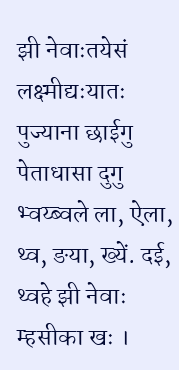झी नेवाःतयेसं लक्ष्मीद्यःयातः पुज्याना छाईगु पेताधासा दुगु भ्वय्ब्वले ला, ऐला, थ्व, ङया, ख्यें. दई, थ्वहे झी नेवाः म्हसीका खः ।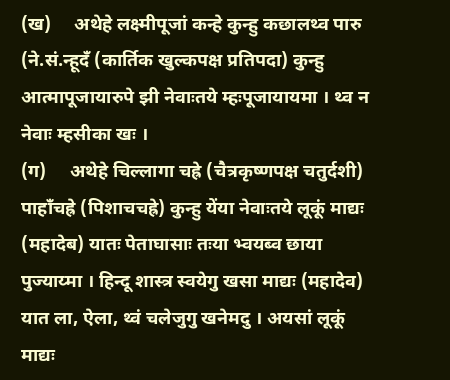(ख)     अथेहे लक्ष्मीपूजां कन्हे कुन्हु कछालथ्व पारु (ने.सं.न्हूदँ (कार्तिक खुल्कपक्ष प्रतिपदा) कुन्हु आत्मापूजायारुपे झी नेवाःतये म्हःपूजायायमा । थ्व न नेवाः म्हसीका खः ।
(ग)     अथेहे चिल्लागा चह्रे (चैत्रकृष्णपक्ष चतुर्दशी) पाहाँचह्रे (पिशाचचह्रे) कुन्हु येंया नेवाःतये लूकूं माद्यः (महादेब) यातः पेताघासाः तःया भ्वयब्व छाया पुज्याय्मा । हिन्दू शास्त्र स्वयेगु खसा माद्यः (महादेव) यात ला, ऐला, थ्वं चलेजुगु खनेमदु । अयसां लूकूं माद्यः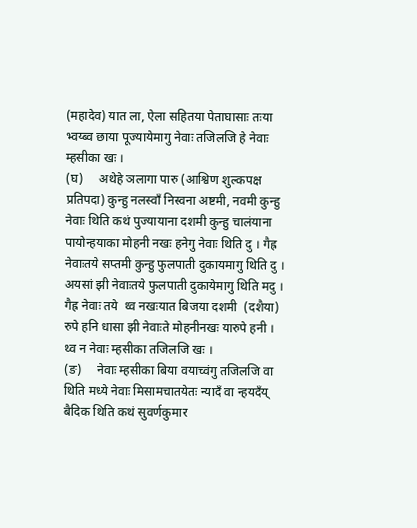(महादेव) यात ला, ऐला सहितया पेताघासाः तःया भ्वय्ब्व छाया पूज्यायेमागु नेवाः तजिलजि हे नेवाः म्हसीका खः ।
(घ)     अथेहे ञलागा पारु (आश्विण शुल्कपक्ष प्रतिपदा) कुन्हु नलस्वाँ निस्वना अष्टमी, नवमी कुन्हु नेवाः थिति कथं पुज्यायाना दशमी कुन्हु चालंयाना पायोन्हयाका मोहनी नखः हनेगु नेवाः थिति दु । गैह्र नेवाःतये सप्तमी कुन्हु फुलपाती दुकायमागु थिति दु । अयसां झी नेवाःतये फुलपाती दुकायेमागु थिति मदु । गैह्र नेवाः तये  थ्व नखःयात बिजया दशमी  (दशैया) रुपे हनि धासा झी नेवाःते मोहनीनखः यारुपे हनी । थ्व न नेवाः म्हसीका तजिलजि खः ।
(ङ)     नेवाः म्हसीका बिया वयाच्वंगु तजिलजि वा थिति मध्ये नेवाः मिसामचातयेतः न्यादँ वा न्हयदँय् बैदिक थिति कथं सुवर्णकुमार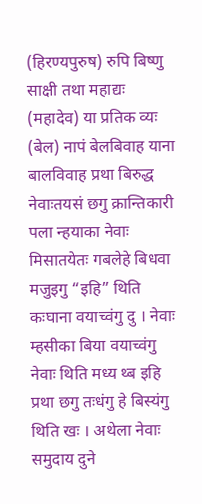(हिरण्यपुरुष) रुपि बिष्णु साक्षी तथा महाद्यः (महादेव) या प्रतिक व्यः   (बेल) नापं बेलबिवाह याना बालविवाह प्रथा बिरुद्ध नेवाःतयसं छगु क्रान्तिकारी पला न्हयाका नेवाः मिसातयेतः गबलेहे बिधवा मजुइगु “इहि” थिति कःघाना वयाच्वंगु दु । नेवाः म्हसीका बिया वयाच्वंगु नेवाः थिति मध्य थ्ब इहि प्रथा छगु तःधंगु हे बिस्यंगु थिति खः । अथेला नेवाः समुदाय दुने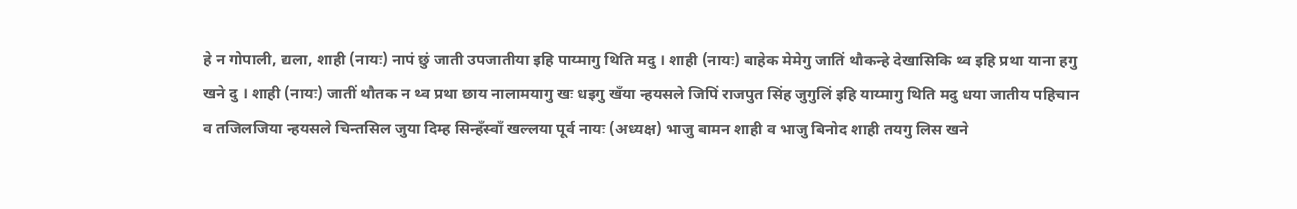हे न गोपाली, द्यला, शाही (नायः) नापं छुं जाती उपजातीया इहि पाय्मागु थिति मदु । शाही (नायः) बाहेक मेमेगु जातिं थौकन्हे देखासिकि थ्व इहि प्रथा याना हगु खने दु । शाही (नायः) जातीं थौतक न थ्व प्रथा छाय नालामयागु खः धइगु खँया न्हयसले जिपिं राजपुत सिंह जुगुलिं इहि याय्मागु थिति मदु धया जातीय पहिचान व तजिलजिया न्हयसले चिन्तसिल जुया दिम्ह सिन्हँस्वाँ खल्लया पूर्व नायः (अध्यक्ष) भाजु बामन शाही व भाजु बिनोद शाही तयगु लिस खने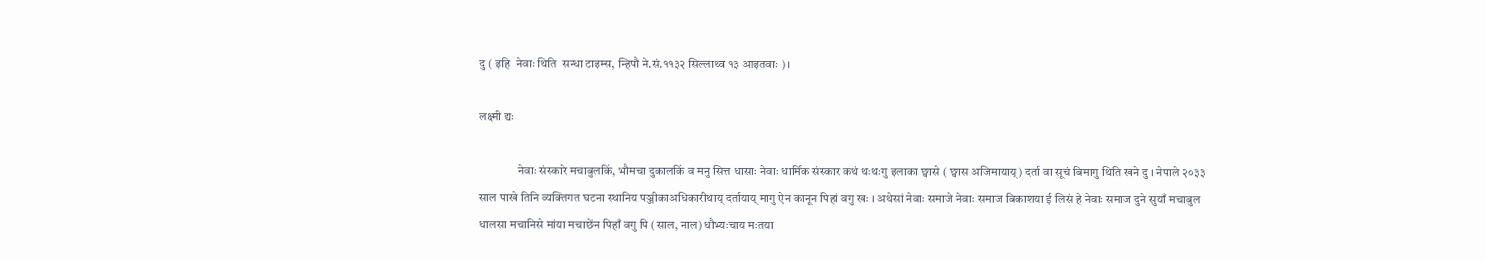दु ( इहि  नेवाः थिति  सन्धा टाइम्स, न्हिपौ ने.सं.११३२ सिल्लाथ्व १३ आइतवाः ) ।

लक्ष्मी द्यः

                नेवाः संस्कारे मचाबुलकिं, भौमचा दुकालकिं व मनु सित्त धासाः नेवाः धार्मिक संस्कार कथं थःथःगु इलाका छ्वासे ( छ्वास अजिमायाय्) दर्ता वा सूचं बिमागु थिति खने दु । नेपाले २०३३ साल पाखे तिनि व्यक्तिगत घटना स्थानिय पञ्जीकाअधिकारीथाय् दर्तायाय् मागु ऐन कानून पिहां वगु खः । अथेसां नेवाः समाजे नेवाः समाज बिकाशया ई लिसं हे नेवाः समाज दुने सुयाँ मचाबुल धालसा मचानिसे मांया मचाछेंन पिहाँ वगु पि (साल, नाल) धौभ्यःचाय मःतया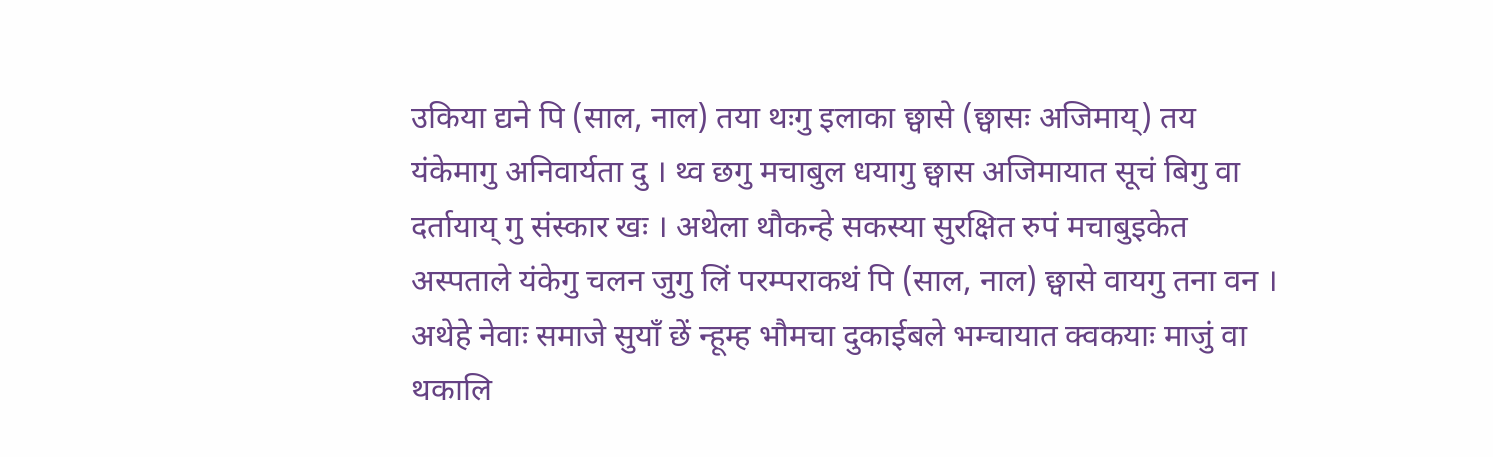उकिया द्यने पि (साल, नाल) तया थःगु इलाका छ्वासे (छ्वासः अजिमाय्) तय यंकेमागु अनिवार्यता दु । थ्व छगु मचाबुल धयागु छ्वास अजिमायात सूचं बिगु वा दर्तायाय् गु संस्कार खः । अथेला थौकन्हे सकस्या सुरक्षित रुपं मचाबुइकेत अस्पताले यंकेगु चलन जुगु लिं परम्पराकथं पि (साल, नाल) छ्वासे वायगु तना वन । अथेहे नेवाः समाजे सुयाँ छें न्हूम्ह भौमचा दुकाईबले भम्चायात क्वकयाः माजुं वा थकालि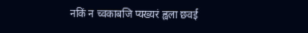नकिं न च्वकाबजि प्यख्यरं ह्वला छवई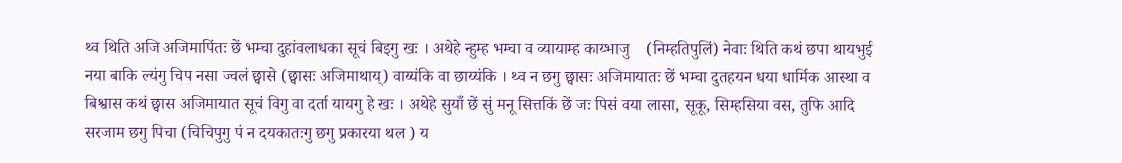थ्व थिति अजि अजिमापिंतः छें भम्चा दुहांवलाधका सूचं बिइगु खः । अथेहे न्हुम्ह भम्चा व व्यायाम्ह काय्भाजु    (निम्हतिपुलिं) नेवाः थिति कथं छपा थायभुई नया बाकि ल्यंगु चिप नसा ज्वलं छ्वासे (छ्वासः अजिमाथाय्) वाय्यंकि वा छाय्यंकि । थ्व न छगु छ्वासः अजिमायातः छें भम्चा दुतहयन धया धार्मिक आस्था व बिश्वास कथं छ्वास अजिमायात सूचं विगु वा दर्ता यायगु हे खः । अथेहे सुयाँ छें सुं मनू सित्तकिं छें जः पिसं वया लासा, सूकू, सिम्हसिया वस, तुफि आदि सरजाम छगु पिचा (चिचिपुगु पं न दयकातःगु छगु प्रकारया थल ) य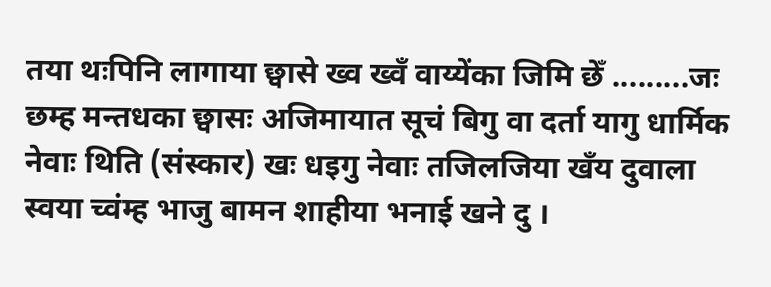तया थःपिनि लागाया छ्वासे ख्व ख्वँ वाय्येंका जिमि छेँ .........जः छम्ह मन्तधका छ्वासः अजिमायात सूचं बिगु वा दर्ता यागु धार्मिक नेवाः थिति (संस्कार) खः धइगु नेवाः तजिलजिया खँय दुवाला स्वया च्वंम्ह भाजु बामन शाहीया भनाई खने दु ।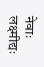नेवाः लक्ष्मीद्यः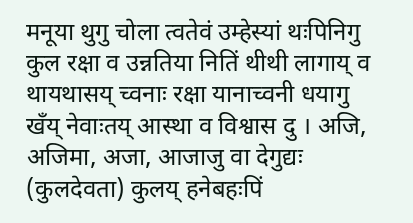मनूया थुगु चोला त्वतेवं उम्हेस्यां थःपिनिगु कुल रक्षा व उन्नतिया नितिं थीथी लागाय् व थायथासय् च्वनाः रक्षा यानाच्वनी धयागु खँय् नेवाःतय् आस्था व विश्वास दु । अजि, अजिमा, अजा, आजाजु वा देगुद्यः (कुलदेवता) कुलय् हनेबहःपिं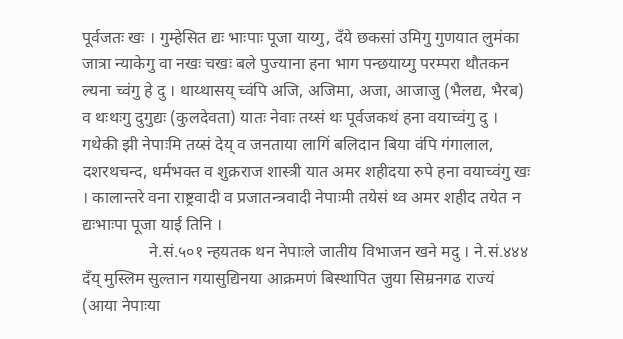पूर्वजतः खः । गुम्हेसित द्यः भाःपाः पूजा याय्गु, दँये छकसां उमिगु गुणयात लुमंका जात्रा न्याकेगु वा नखः चखः बले पुज्याना हना भाग पन्छयाय्गु परम्परा थौतकन ल्यना च्वंगु हे दु । थाय्थासय् च्वंपि अजि, अजिमा, अजा, आजाजु (भैलद्य, भैरब) व थःथःगु दुगुद्यः (कुलदेवता) यातः नेवाः तय्सं थः पूर्वजकथं हना वयाच्वंगु दु । गथेकी झी नेपाःमि तय्सं देय् व जनताया लागिं बलिदान बिया वंपि गंगालाल, दशरथचन्द, धर्मभक्त व शुक्रराज शास्त्री यात अमर शहीदया रुपे हना वयाच्वंगु खः । कालान्तरे वना राष्ट्रवादी व प्रजातन्त्रवादी नेपाःमी तयेसं थ्व अमर शहीद तयेत न द्यःभाःपा पूजा याई तिनि ।
                ने.सं.५०१ न्हयतक थन नेपाःले जातीय विभाजन खने मदु । ने.सं.४४४ दँय् मुस्लिम सुल्तान गयासुद्यिनया आक्रमणं बिस्थापित जुया सिम्रनगढ राज्यं     (आया नेपाःया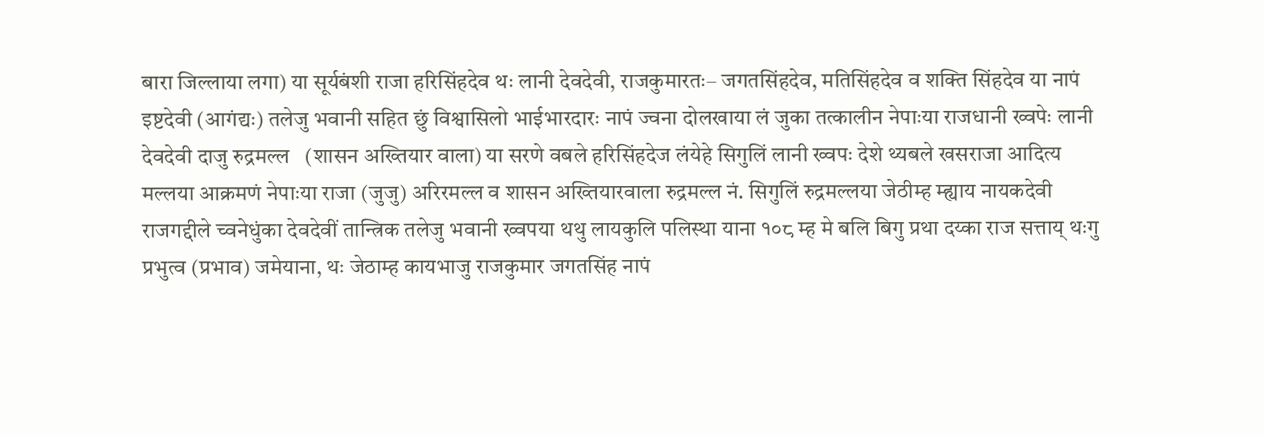बारा जिल्लाया लगा) या सूर्यबंशी राजा हरिसिंहदेव थः लानी देवदेवी, राजकुमारतः– जगतसिंहदेव, मतिसिंहदेव व शक्ति सिंहदेव या नापं इष्टदेवी (आगंद्यः) तलेजु भवानी सहित छुं विश्वासिलो भाईभारदारः नापं ज्वना दोलखाया लं जुका तत्कालीन नेपाःया राजधानी ख्वपेः लानी देवदेवी दाजु रुद्रमल्ल   (शासन अख्तियार वाला) या सरणे वबले हरिसिंहदेज लंयेहे सिगुलिं लानी ख्वपः देशे थ्यबले खसराजा आदित्य मल्लया आक्रमणं नेपाःया राजा (जुजु) अरिरमल्ल व शासन अख्तियारवाला रुद्रमल्ल नं. सिगुलिं रुद्रमल्लया जेठीम्ह म्ह्याय नायकदेवी राजगद्दीले च्वनेधुंका देवदेवीं तान्त्रिक तलेजु भवानी ख्वपया थथु लायकुलि पलिस्था याना १०८ म्ह मे बलि बिगु प्रथा दय्का राज सत्ताय् थःगु प्रभुत्व (प्रभाव) जमेयाना, थः जेठाम्ह कायभाजु राजकुमार जगतसिंह नापं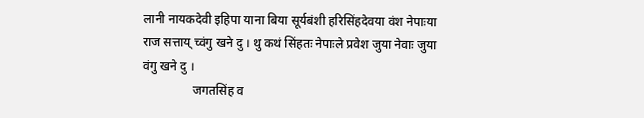लानी नायकदेवी इहिपा याना बिया सूर्यबंशी हरिसिंहदेवया वंश नेपाःया राज सत्ताय् च्वंगु खने दु । थु कथं सिंहतः नेपाःले प्रवेश जुया नेवाः जुया वंगु खने दु ।
                जगतसिंह व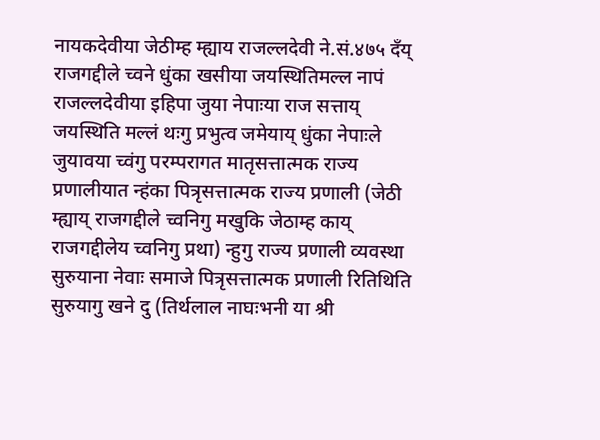नायकदेवीया जेठीम्ह म्ह्याय राजल्लदेवी ने.सं.४७५ दँय् राजगद्दीले च्वने धुंका खसीया जयस्थितिमल्ल नापं राजल्लदेवीया इहिपा जुया नेपाःया राज सत्ताय् जयस्थिति मल्लं थःगु प्रभुत्व जमेयाय् धुंका नेपाःले जुयावया च्वंगु परम्परागत मातृसत्तात्मक राज्य प्रणालीयात न्हंका पित्रृसत्तात्मक राज्य प्रणाली (जेठी म्ह्याय् राजगद्दीले च्वनिगु मखुकि जेठाम्ह काय् राजगद्दीलेय च्वनिगु प्रथा) न्हुगु राज्य प्रणाली व्यवस्था सुरुयाना नेवाः समाजे पित्रृसत्तात्मक प्रणाली रितिथिति सुरुयागु खने दु (तिर्थलाल नाघःभनी या श्री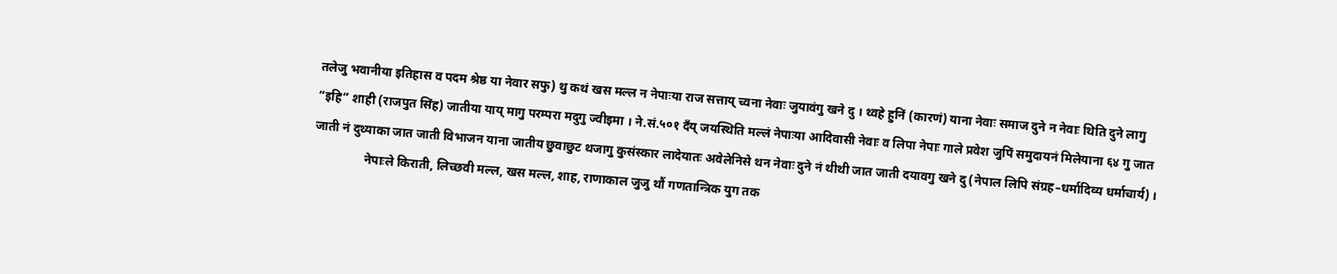तलेजु भवानीया इतिहास व पदम श्रेष्ठ या नेवार सफु) थु कथं खस मल्ल न नेपाःया राज सत्ताय् च्वना नेवाः जुयावंगु खने दु । थ्वहे हुनिं (कारणं) याना नेवाः समाज दुने न नेवाः थिति दुने लागु “इहि” शाही (राजपुत सिंह) जातीया याय् मागु परम्परा मदुगु ज्वीइमा । ने.सं.५०१ दँय् जयस्थिति मल्लं नेपाःया आदिवासी नेवाः व लिपा नेपाः गाले प्रवेश जुपिं समुदायनं मिलेयाना ६४ गु जात जाती नं दुथ्याका जात जाती विभाजन याना जातीय छुवाछुट थजागु कुसंस्कार लादेयातः अवेलेनिसे थन नेवाः दुने नं थीथी जात जाती दयावगु खने दु (नेपाल लिपि संग्रह–धर्मादिव्य धर्माचार्य) ।
                नेपाःले किराती, लिच्छवी मल्ल, खस मल्ल, शाह, राणाकाल जुजु थौं गणतान्त्रिक युग तक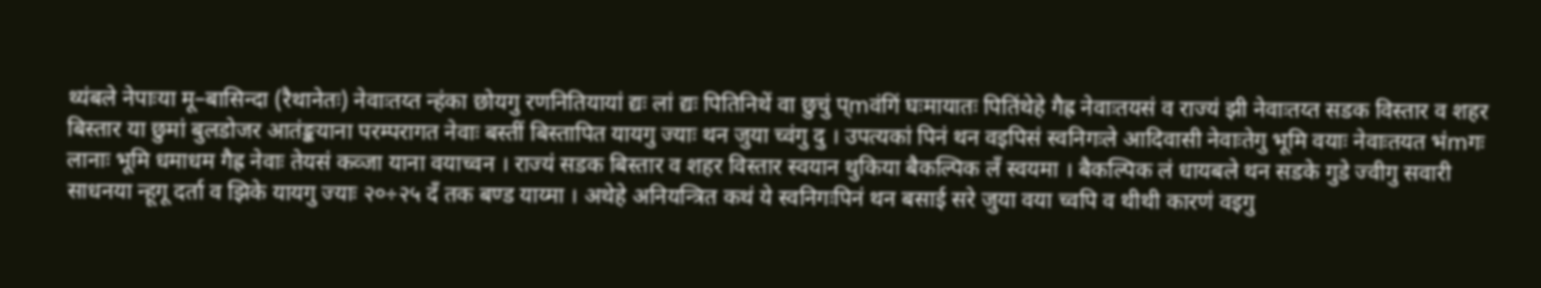थ्यंबले नेपाःया मू–बासिन्दा (रैथानेतः) नेवाःतय्त न्हंका छोयगु रणनितियायां द्यः लां द्यः पितिनिथें वा छुचुं प्mवंगिं घःमायातः पितिंथेहे गैह्र नेवाःतयसं व राज्यं झी नेवाःतय्त सडक विस्तार व शहर बिस्तार या छुमां बुलडोजर आतंङ्कयाना परम्परागत नेवाः बस्तीं बिस्तापित यायगु ज्याः थन जुया च्वंगु दु । उपत्यकां पिनं थन वइपिसं स्वनिगःले आदिवासी नेवाःतेगु भूमि वयाः नेवाःतयत भंmगः लानाः भूमि धमाधम गैह्र नेवाः तेयसं कव्जा याना वयाच्वन । राज्यं सडक बिस्तार व शहर विस्तार स्वयान थुकिया बैकल्पिक लँ स्वयमा । बैकल्पिक लं धायबले थन सडके गुडे ज्वीगु सवारी साधनया न्हूगू दर्ता व झिके यायगु ज्याः २०÷२५ दँ तक बण्ड याय्मा । अथेहे अनियन्त्रित कथं ये स्वनिगःपिनं थन बसाई सरे जुया वया च्वपि व थीथी कारणं वइगु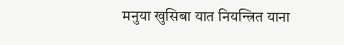मनुया खुसिबा यात नियन्त्रित याना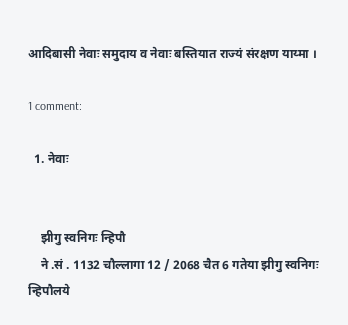आदिबासी नेवाः समुदाय व नेवाः बस्तियात राज्यं संरक्षण याय्मा ।

1 comment:

  1. नेवाः


    झीगु स्वनिगः न्हिपौ
    ने .सं . 1132 चौल्लागा 12 / 2068 चैत 6 गतेया झीगु स्वनिगः न्हिपौलये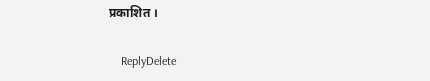प्रकाशित ।

    ReplyDelete